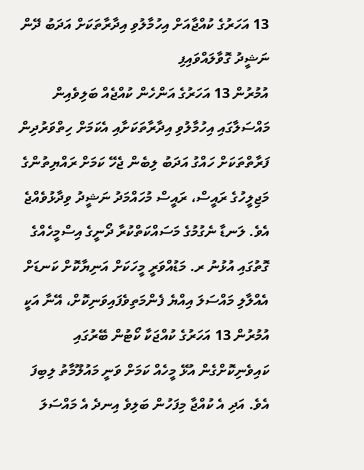13 އަހަރުގެ ކުއްޖާއަށް އިހުމާލުވި އިދާރާތަކަށް އަދަބު ދޭން ނަޝީދު ގޮވާލައްވައިފި
އުމުރުން 13 އަހަރުގެ އަންހެން ކުއްޖެއް ބަލިވެއިން މައްސަލާގައި އިހުމާލުވި އިދާރާތަކަށާއި އެކަމަށް ހިތްވަރުދިން ފަރާތްތަކަށް ހައްގު އަދަބު ލިބެން ޖެހޭ ކަމަށް ރައްޔިތުންގެ މަޖިލީހުގެ ރައީސް، ރައީސް މުހައްމަދު ނަޝީދު ވިދާޅުވެއްޖެ އެވެ. ލަނޑާ ނެގުމުގެ މަސައްކަތްކުރާ ދޯނީގެ އިސްމީހެއްގެ ގޮތުގައި އުޅުނު ރ. މަޑުއްވަރީ މީހަކަށް އަނިޔާކޮށް ކަނޑަށް އެއްލާލި މައްސަލަ އިއްޔެ ފެންމަތިވެފައިވަނިކޮށް، އޭނާ އަކީ އުމުރުން 13 އަހަރުގެ ކުއްޖަކާ ކޯޓުން ބޭރުގައި ކައިވެނިކޮށްގެން އުޅޭ މީހެއް ކަމަށް ވަނީ މައުލޫމާތު ލިބިފަ އެވެ. އަދި އެ ކުއްޖާ މިފަހުން ބަލިވެ އިނދެ އެ މައްސަލަ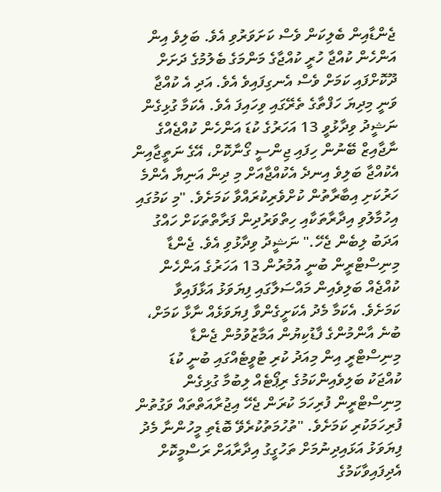ޖެންޑާއިން ބެލިކަން ވެސް ކަށަވަރުވި އެވެ. ބަލިވެ އިން އަންހެން ކުއްޖާ ހުރީ ކުއްޖާގެ މަންމަގެ ބެލުމުގެ ދަށަށް ދޫކޮށްފައި ކަމަށް ވެސް އެނގިފައިވެ އެވެ. އަދި އެ ކުއްޖާ ވަނީ މިދިޔަ ހަފްތާގެ ތެރޭގައި ވިހައިފަ އެވެ. އެކަމާ ގުޅިގެން ނަޝީދު ވިދާޅުވީ 13 އަހަރުގެ ކުޑަ އަންހެން ކުއްޖެއްގެ ނާޖާއިޒް ބޭނުން ހިފައި ޖިންސީ ގޯނާކޮށް، އޭގެ ނަތީޖާއިން އެކުއްޖާ ބަލިވެ އިނދެ އެކުއްޖާއަށް މި ދިން އަނިޔާ އެންމެ ހަރުކަށި އިބާރާތުން ކުށްވެރިކުރައްވާ ކަމަށެވެ. "މި ކަމުގައި އިހުމާލުވި އިދާރާތަކާއި ހިތްވަރުދިން ފަރާތްތަކަށް ހައްގު އަދަބު ލިބެން ޖެހޭ." ނަޝީދު ވިދާޅުވި އެވެ. ޖެންޑާ މިނިސްޓްރީން ބުނީ އުމުރުން 13 އަހަރުގެ އަންހެން ކުއްޖެއް ބަލިވެއިން މައްސަލާގައި ފިޔަވަޅު އަޅާފައިވާ ކަމަށެވެ. އެކަމާ މެދު އެކަށީގެންވާ ފިޔަވަޅެއް ނާޅާ ކަމަށް، ބުނެ އާންމުންގެ ފާޑުކިޔުން އަމާޒުވުމުން ޖެންޑާ މިނިސްޓްރީ އިން މިއަދު ކުރި ޓުވީޓެއްގައި ބުނީ ކުޑަ ކުއްޖަކު ބަލިވެއިންކަމުގެ ރިޕޯޓެއް ލިބުމާ ގުޅިގެން މިނިސްޓްރީން ފުރިހަމަ ކުރަން ޖެހޭ އިޖުރާއަތްތައް ވަގުތުން ފުރިހަމަކުރި ކަމަށެވެ. "ތުހުމަތުކުރެވޭ ބޮޑެތި މީހުންނާ މެދު ފިޔަވަޅު އަޅައިދިނުމަށް ތަހުގީގު އިދާރާއަށް ރަސްމީކޮށް އެދިފައިވާކަމުގެ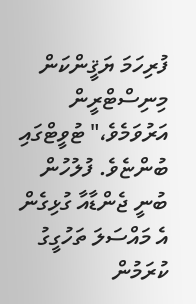ފުރިހަމަ ޔަޤީންކަން މިނިސްޓްރީން އަރުވަމެވެ،" ޓުވީޓްގައި ބުންޏެވެ. ފުލުހުން ބުނީ ޖެންޑާއާ ގުޅިގެން އެ މައްސަލަ ތަހުގީގު ކުރަމުން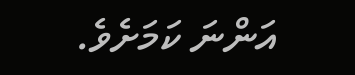އަންނަ ކަމަށެވެ.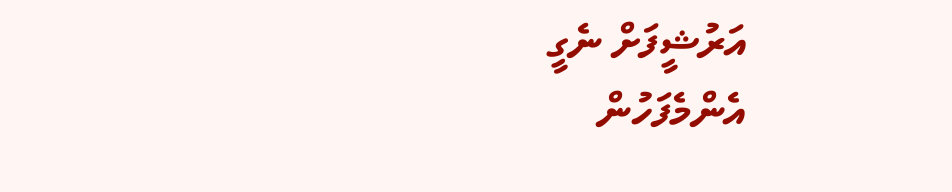އަރުޝީފަށް ނެގީ
އެންމެފަހުން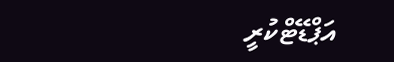އަޕްޑޭޓްކުރީ